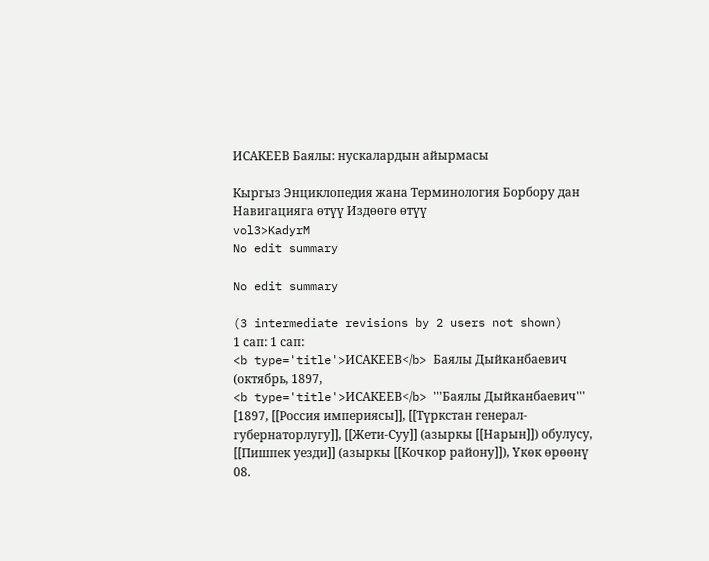ИСАКЕЕВ Баялы: нускалардын айырмасы

Кыргыз Энциклопедия жана Терминология Борбору дан
Навигацияга өтүү Издөөгө өтүү
vol3>KadyrM
No edit summary

No edit summary

(3 intermediate revisions by 2 users not shown)
1 сап: 1 сап:
<b type='title'>ИСАКЕЕВ</b> Баялы Дыйканбаевич (октябрь, 1897,
<b type='title'>ИСАКЕЕВ</b> '''Баялы Дыйканбаевич''' [1897, [[Россия империясы]], [[Түркстан генерал-губернаторлугу]], [[Жети-Суу]] (азыркы [[Нарын]]) обулусу, [[Пишпек уезди]] (азыркы [[Кочкор району]]), Үкөк өрөөнү 08.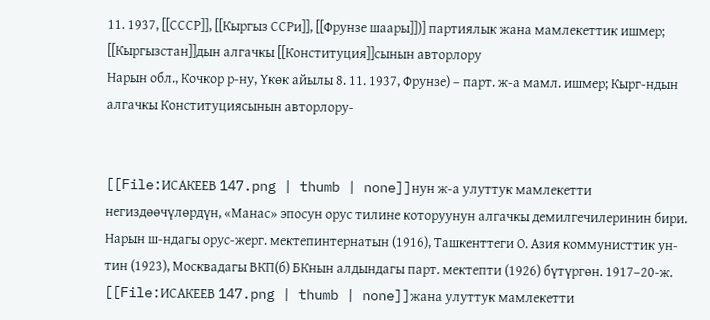11. 1937, [[СССР]], [[Кыргыз ССРи]], [[Фрунзе шаары]])] партиялык жана мамлекеттик ишмер; [[Кыргызстан]]дын алгачкы [[Конституция]]сынын авторлору
Нарын обл., Кочкор р-ну, Үкөк айылы 8. 11. 1937, Фрунзе) – парт. ж-а мамл. ишмер; Кырг-ндын алгачкы Конституциясынын авторлору-


[[File:ИСАКЕЕВ 147.png | thumb | none]]нун ж-а улуттук мамлекетти негиздөөчүлөрдүн, «Манас» эпосун орус тилине которуунун алгачкы демилгечилеринин бири. Нарын ш-ндагы орус-жерг. мектепинтернатын (1916), Ташкенттеги О. Азия коммунисттик ун-тин (1923), Москвадагы ВКП(б) БКнын алдындагы парт. мектепти (1926) бүтүргөн. 1917–20-ж.
[[File:ИСАКЕЕВ 147.png | thumb | none]]жана улуттук мамлекетти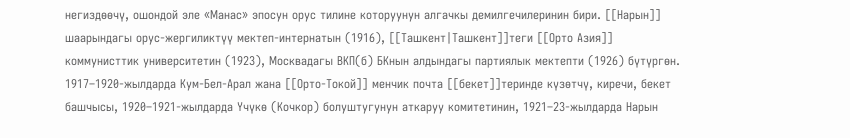негиздөөчү, ошондой эле «Манас» эпосун орус тилине которуунун алгачкы демилгечилеринин бири. [[Нарын]] шаарындагы орус-жергиликтүү мектеп-интернатын (1916), [[Ташкент|Ташкент]]теги [[Орто Азия]] коммунисттик университетин (1923), Москвадагы ВКП(б) БКнын алдындагы партиялык мектепти (1926) бүтүргөн. 1917–1920-жылдарда Кум-Бел-Арал жана [[Орто-Токой]] менчик почта [[бекет]]теринде күзөтчү, киречи, бекет башчысы, 1920–1921-жылдарда Үчүкө (Кочкор) болуштугунун аткаруу комитетинин, 1921–23-жылдарда Нарын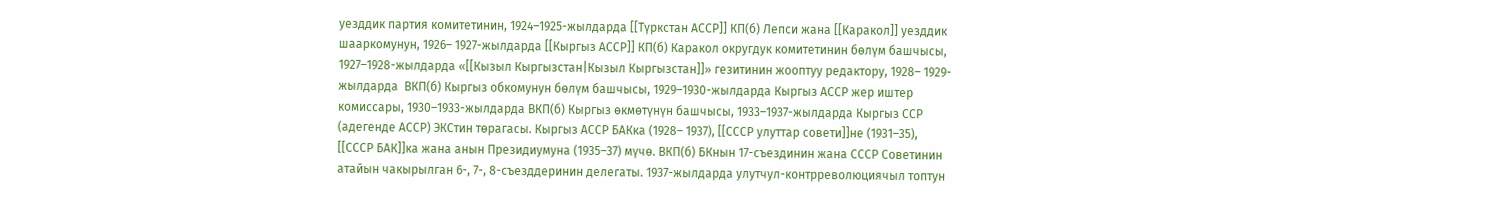уезддик партия комитетинин, 1924–1925-жылдарда [[Түркстан АССР]] КП(б) Лепси жана [[Каракол]] уезддик шааркомунун, 1926– 1927-жылдарда [[Кыргыз АССР]] КП(б) Каракол округдук комитетинин бөлүм башчысы, 1927–1928-жылдарда «[[Кызыл Кыргызстан|Кызыл Кыргызстан]]» гезитинин жооптуу редактору, 1928– 1929-жылдарда  ВКП(б) Кыргыз обкомунун бөлүм башчысы, 1929–1930-жылдарда Кыргыз АССР жер иштер комиссары, 1930–1933-жылдарда ВКП(б) Кыргыз өкмөтүнүн башчысы, 1933–1937-жылдарда Кыргыз ССР (адегенде АССР) ЭКСтин төрагасы. Кыргыз АССР БАКка (1928– 1937), [[СССР улуттар совети]]не (1931–35), [[СССР БАК]]ка жана анын Президиумуна (1935–37) мүчө. ВКП(б) БКнын 17-съездинин жана СССР Советинин атайын чакырылган 6-, 7-, 8-съезддеринин делегаты. 1937-жылдарда улутчул-контрреволюциячыл топтун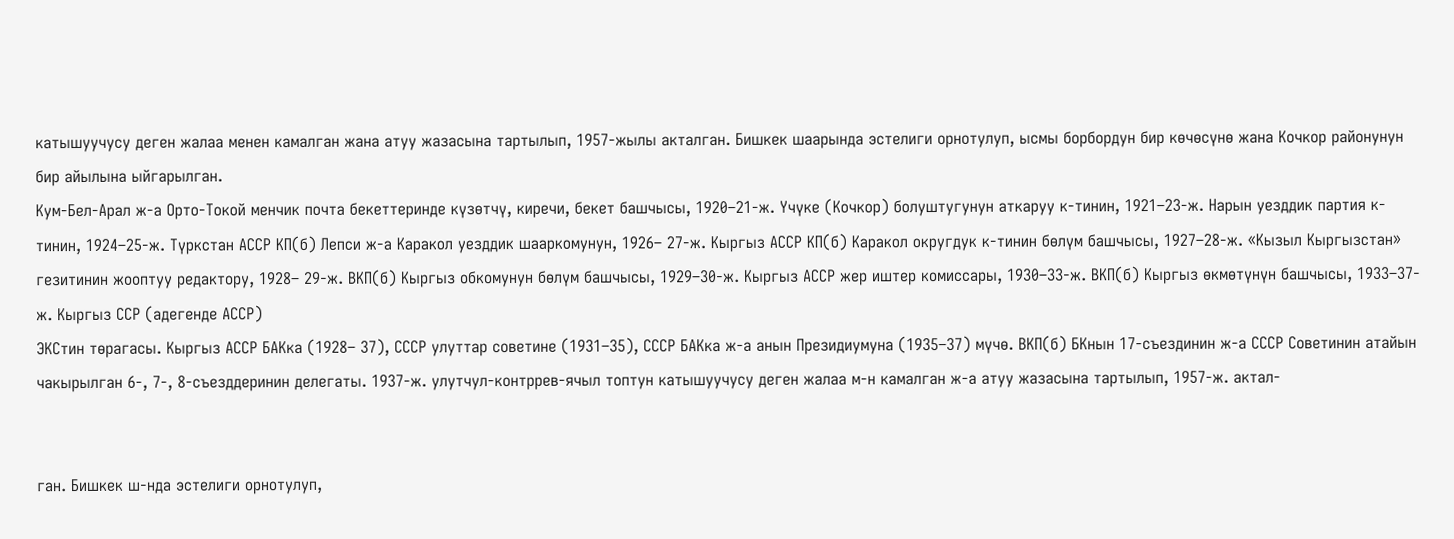катышуучусу деген жалаа менен камалган жана атуу жазасына тартылып, 1957-жылы акталган. Бишкек шаарында эстелиги орнотулуп, ысмы борбордун бир көчөсүнө жана Кочкор районунун бир айылына ыйгарылган.
Кум-Бел-Арал ж-а Орто-Токой менчик почта бекеттеринде күзөтчү, киречи, бекет башчысы, 1920–21-ж. Үчүке (Кочкор) болуштугунун аткаруу к-тинин, 1921–23-ж. Нарын уезддик партия к-тинин, 1924–25-ж. Түркстан АССР КП(б) Лепси ж-а Каракол уезддик шааркомунун, 1926– 27-ж. Кыргыз АССР КП(б) Каракол округдук к-тинин бөлүм башчысы, 1927–28-ж. «Кызыл Кыргызстан» гезитинин жооптуу редактору, 1928– 29-ж. ВКП(б) Кыргыз обкомунун бөлүм башчысы, 1929–30-ж. Кыргыз АССР жер иштер комиссары, 1930–33-ж. ВКП(б) Кыргыз өкмөтүнүн башчысы, 1933–37-ж. Кыргыз ССР (адегенде АССР)
ЭКСтин төрагасы. Кыргыз АССР БАКка (1928– 37), СССР улуттар советине (1931–35), СССР БАКка ж-а анын Президиумуна (1935–37) мүчө. ВКП(б) БКнын 17-съездинин ж-а СССР Советинин атайын чакырылган 6-, 7-, 8-съезддеринин делегаты. 1937-ж. улутчул-контррев-ячыл топтун катышуучусу деген жалаа м-н камалган ж-а атуу жазасына тартылып, 1957-ж. актал-


ган. Бишкек ш-нда эстелиги орнотулуп,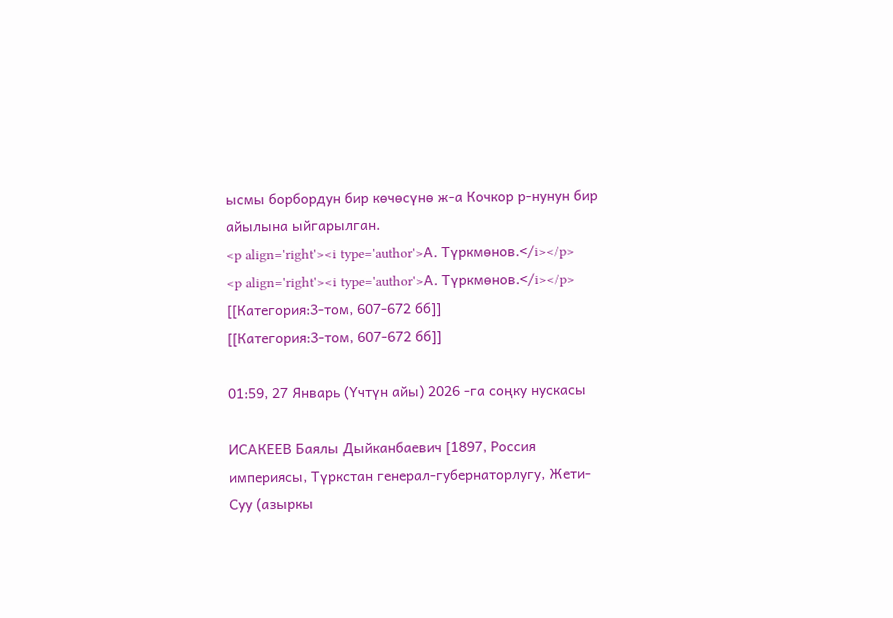ысмы борбордун бир көчөсүнө ж-а Кочкор р-нунун бир айылына ыйгарылган.
<p align='right'><i type='author'>А. Түркмөнов.</i></p>
<p align='right'><i type='author'>А. Түркмөнов.</i></p>
[[Категория:3-том, 607-672 бб]]
[[Категория:3-том, 607-672 бб]]

01:59, 27 Январь (Үчтүн айы) 2026 -га соңку нускасы

ИСАКЕЕВ Баялы Дыйканбаевич [1897, Россия империясы, Түркстан генерал-губернаторлугу, Жети-Суу (азыркы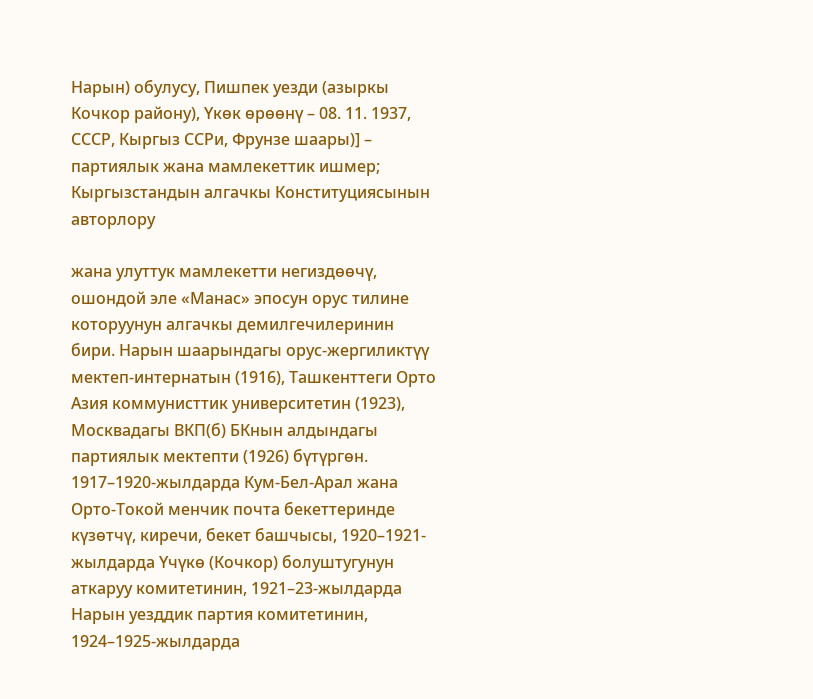Нарын) обулусу, Пишпек уезди (азыркы Кочкор району), Үкөк өрөөнү – 08. 11. 1937, СССР, Кыргыз ССРи, Фрунзе шаары)] – партиялык жана мамлекеттик ишмер; Кыргызстандын алгачкы Конституциясынын авторлору

жана улуттук мамлекетти негиздөөчү, ошондой эле «Манас» эпосун орус тилине которуунун алгачкы демилгечилеринин бири. Нарын шаарындагы орус-жергиликтүү мектеп-интернатын (1916), Ташкенттеги Орто Азия коммунисттик университетин (1923), Москвадагы ВКП(б) БКнын алдындагы партиялык мектепти (1926) бүтүргөн. 1917–1920-жылдарда Кум-Бел-Арал жана Орто-Токой менчик почта бекеттеринде күзөтчү, киречи, бекет башчысы, 1920–1921-жылдарда Үчүкө (Кочкор) болуштугунун аткаруу комитетинин, 1921–23-жылдарда Нарын уезддик партия комитетинин, 1924–1925-жылдарда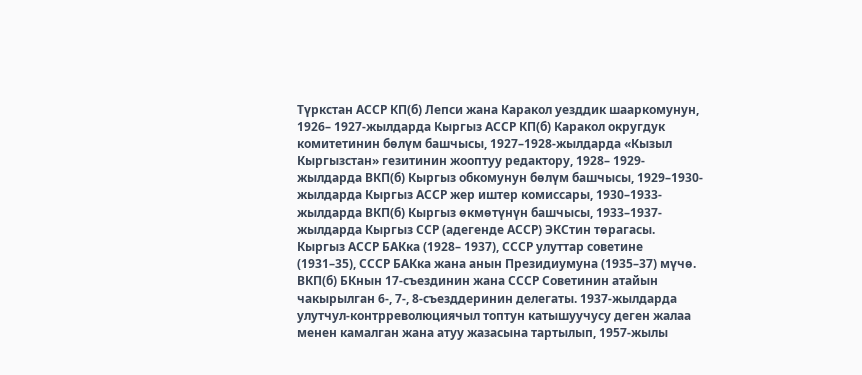Түркстан АССР КП(б) Лепси жана Каракол уезддик шааркомунун, 1926– 1927-жылдарда Кыргыз АССР КП(б) Каракол округдук комитетинин бөлүм башчысы, 1927–1928-жылдарда «Кызыл Кыргызстан» гезитинин жооптуу редактору, 1928– 1929-жылдарда ВКП(б) Кыргыз обкомунун бөлүм башчысы, 1929–1930-жылдарда Кыргыз АССР жер иштер комиссары, 1930–1933-жылдарда ВКП(б) Кыргыз өкмөтүнүн башчысы, 1933–1937-жылдарда Кыргыз ССР (адегенде АССР) ЭКСтин төрагасы. Кыргыз АССР БАКка (1928– 1937), СССР улуттар советине (1931–35), СССР БАКка жана анын Президиумуна (1935–37) мүчө. ВКП(б) БКнын 17-съездинин жана СССР Советинин атайын чакырылган 6-, 7-, 8-съезддеринин делегаты. 1937-жылдарда улутчул-контрреволюциячыл топтун катышуучусу деген жалаа менен камалган жана атуу жазасына тартылып, 1957-жылы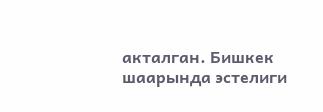акталган. Бишкек шаарында эстелиги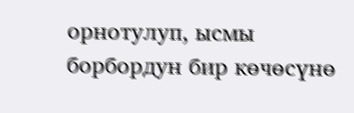орнотулуп, ысмы борбордун бир көчөсүнө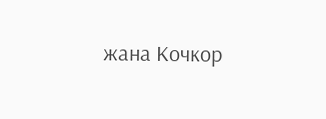жана Кочкор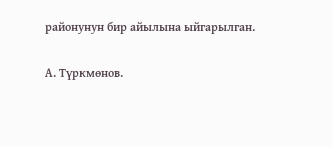районунун бир айылына ыйгарылган.

А. Түркмөнов.